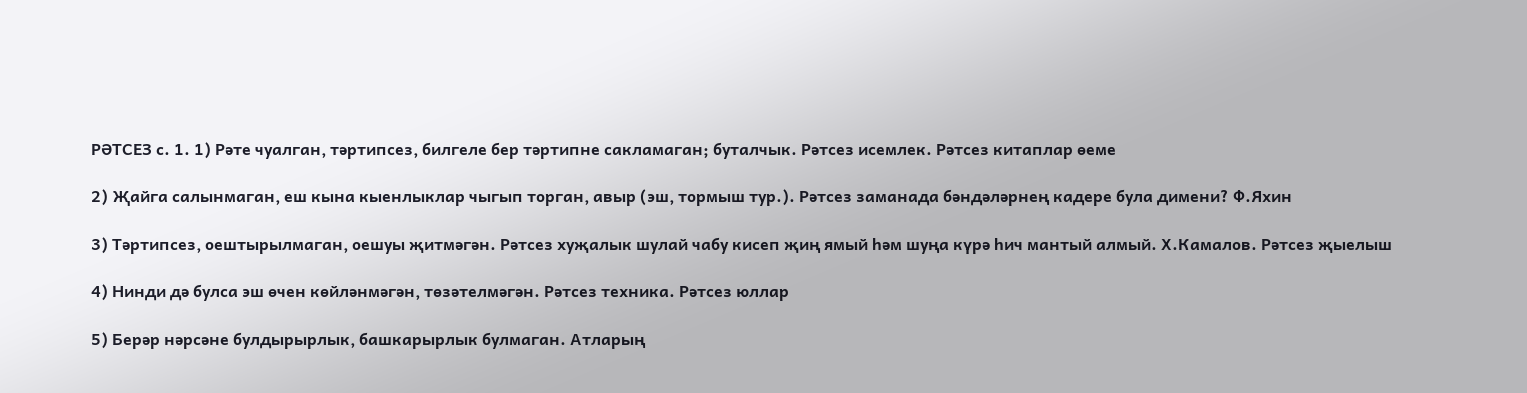РӘТСЕЗ с. 1. 1) Рәте чуалган, тәртипсез, билгеле бер тәртипне сакламаган; буталчык. Рәтсез исемлек. Рәтсез китаплар өеме

2) Җайга салынмаган, еш кына кыенлыклар чыгып торган, авыр (эш, тормыш тур.). Рәтсез заманада бәндәләрнең кадере була димени? Ф.Яхин

3) Тәртипсез, оештырылмаган, оешуы җитмәгән. Рәтсез хуҗалык шулай чабу кисеп җиң ямый һәм шуңа күрә һич мантый алмый. Х.Камалов. Рәтсез җыелыш

4) Нинди дә булса эш өчен көйләнмәгән, төзәтелмәгән. Рәтсез техника. Рәтсез юллар

5) Берәр нәрсәне булдырырлык, башкарырлык булмаган. Атларың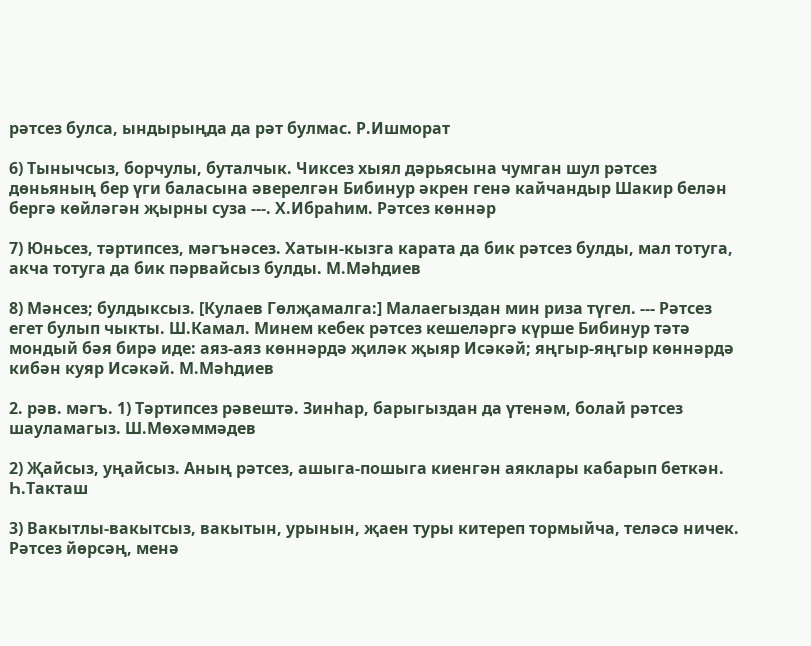рәтсез булса, ындырыңда да рәт булмас. Р.Ишморат

6) Тынычсыз, борчулы, буталчык. Чиксез хыял дәрьясына чумган шул рәтсез дөньяның бер үги баласына әверелгән Бибинур әкрен генә кайчандыр Шакир белән бергә көйләгән җырны суза ---. Х.Ибраһим. Рәтсез көннәр

7) Юньсез, тәртипсез, мәгънәсез. Хатын-кызга карата да бик рәтсез булды, мал тотуга, акча тотуга да бик пәрвайсыз булды. М.Мәһдиев

8) Мәнсез; булдыксыз. [Кулаев Гөлҗамалга:] Малаегыздан мин риза түгел. --- Рәтсез егет булып чыкты. Ш.Камал. Минем кебек рәтсез кешеләргә күрше Бибинур тәтә мондый бәя бирә иде: аяз-аяз көннәрдә җиләк җыяр Исәкәй; яңгыр-яңгыр көннәрдә кибән куяр Исәкәй. М.Мәһдиев

2. рәв. мәгъ. 1) Тәртипсез рәвештә. Зинһар, барыгыздан да үтенәм, болай рәтсез шауламагыз. Ш.Мөхәммәдев

2) Җайсыз, уңайсыз. Аның рәтсез, ашыга-пошыга киенгән аяклары кабарып беткән. Һ.Такташ

3) Вакытлы-вакытсыз, вакытын, урынын, җаен туры китереп тормыйча, теләсә ничек. Рәтсез йөрсәң, менә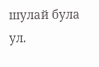шулай була ул.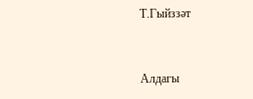Т.Гыйззәт



Алдагы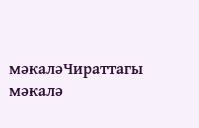мәкаләЧираттагы мәкалә